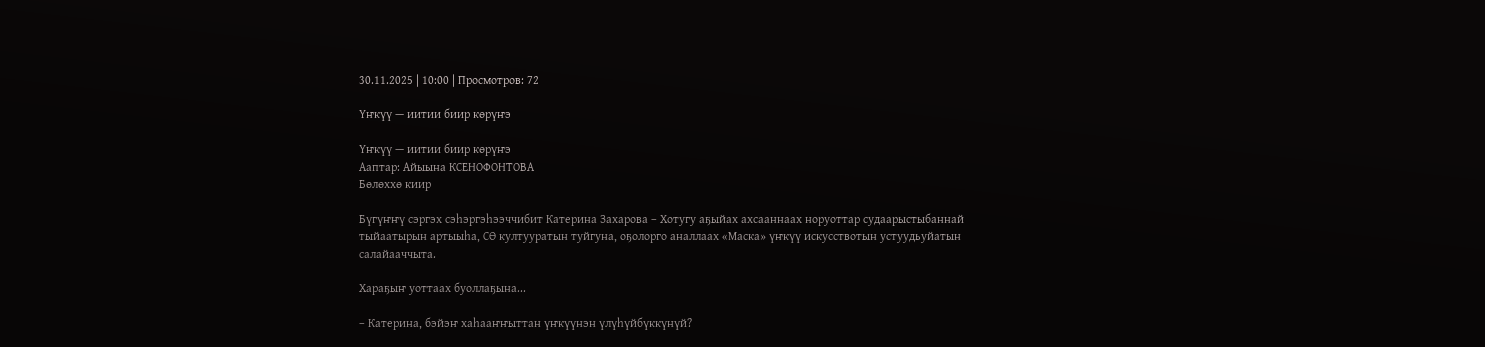30.11.2025 | 10:00 | Просмотров: 72

Үҥкүү — иитии биир көрүҥэ

Үҥкүү — иитии биир көрүҥэ
Ааптар: Айыына КСЕНОФОНТОВА
Бөлөххө киир

Бүгүҥҥү сэргэх сэһэргэһээччибит Катерина Захарова – Хотугу аҕыйах ахсааннаах норуоттар судаарыстыбаннай тыйаатырын артыыһа, СӨ култууратын туйгуна, оҕолорго аналлаах «Маска» үҥкүү искусствотын устуудьуйатын салайааччыта.

Хараҕыҥ уоттаах буоллаҕына...

– Катерина, бэйэҥ хаһааҥҥыттан үҥкүүнэн үлүһүйбүккүнүй?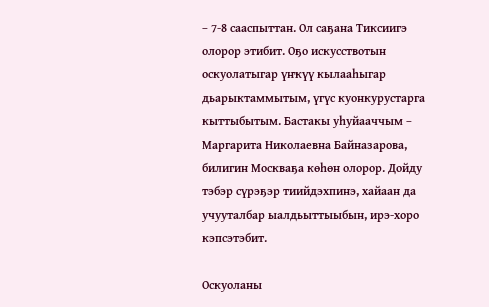– 7-8 сааспыттан. Ол саҕана Тиксиигэ олорор этибит. Оҕо искусствотын оскуолатыгар үҥкүү кылааһыгар дьарыктаммытым, үгүс куонкурустарга кыттыбытым. Бастакы уһуйааччым – Маргарита Николаевна Байназарова, билигин Москваҕа көһөн олорор. Дойду тэбэр сүрэҕэр тиийдэхпинэ, хайаан да учууталбар ыалдьыттыыбын, ирэ-хоро кэпсэтэбит.

Оскуоланы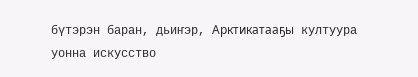бүтэрэн баран, дьиҥэр, Арктикатааҕы култуура уонна искусство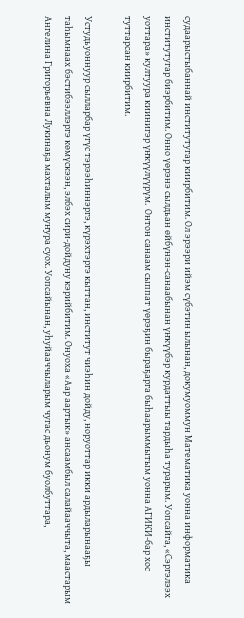судаарыстыбаннай институтугар киирбитим. Ол эрээри ийэм сүбэтин ылынан, докумуоммун Математика уонна информатика институтугар биэрбитим. Онно үөрэнэ сылдьан өйбүнэн-санаабынан үҥкүүбэр курдаттыы тардыһа турарым. Уопсайга, «Сэргэлээх уоттара» култуура киинигэр үҥкүүлүүрүм.  Онтон санаам сыппат үөрэҕин быраҕарга быһаарыммытым уонна АГИКИ-бар хос туттарсан киирбитим.

Устудьуоннуур сылларбар үгүс тэрээһиннэргэ, күрэхтэргэ кыттан, институт чиэһин дойду, норуоттар икки ардыларынааҕы таһымнаах бэстибээллэргэ көмүскээн, элбэх сири-дойдуну кэрийбитим. Онуоха «Аар аартык» ансаамбыл салайааччыта, маастарым Ангелина Григорьевна Лукинаҕа махталым муҥура суох. Уопсайынан, уһуйааччыларым чугас дьонум буолбуттара,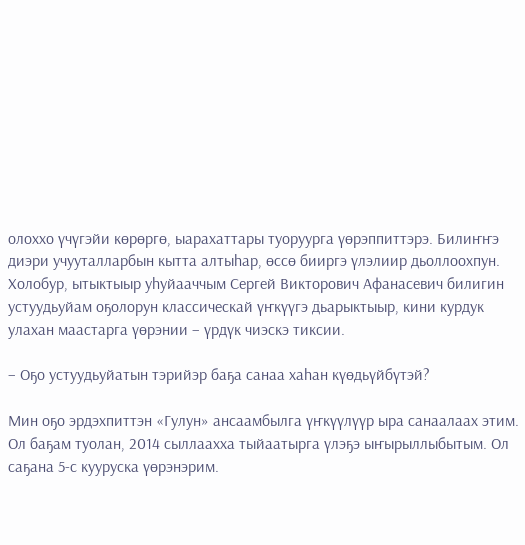олоххо үчүгэйи көрөргө, ыарахаттары туоруурга үөрэппиттэрэ. Билиҥҥэ диэри учууталларбын кытта алтыһар, өссө бииргэ үлэлиир дьоллоохпун. Холобур, ытыктыыр уһуйааччым Сергей Викторович Афанасевич билигин устуудьуйам оҕолорун классическай үҥкүүгэ дьарыктыыр, кини курдук улахан маастарга үөрэнии – үрдүк чиэскэ тиксии.

– Оҕо устуудьуйатын тэрийэр баҕа санаа хаһан күөдьүйбүтэй?

Мин оҕо эрдэхпиттэн «Гулун» ансаамбылга үҥкүүлүүр ыра санаалаах этим. Ол баҕам туолан, 2014 сыллаахха тыйаатырга үлэҕэ ыҥырыллыбытым. Ол саҕана 5-с кууруска үөрэнэрим.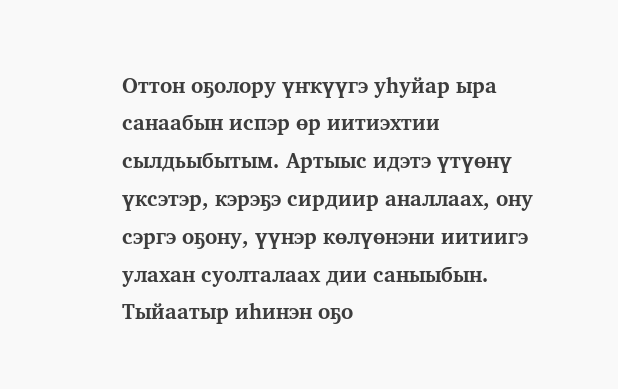Оттон оҕолору үҥкүүгэ уһуйар ыра санаабын испэр өр иитиэхтии сылдьыбытым. Артыыс идэтэ үтүөнү үксэтэр, кэрэҕэ сирдиир аналлаах, ону сэргэ оҕону, үүнэр көлүөнэни иитиигэ улахан суолталаах дии саныыбын. Тыйаатыр иһинэн оҕо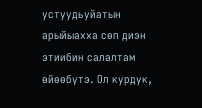устуудьуйатын арыйыахха сөп диэн этиибин салалтам өйөөбүтэ. Ол курдук,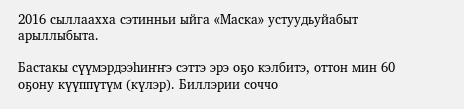2016 сыллаахха сэтинньи ыйга «Маска» устуудьуйабыт арыллыбыта.

Бастакы сүүмэрдээһиҥҥэ сэттэ эрэ оҕо кэлбитэ, оттон мин 60 оҕону күүппүтүм (күлэр). Биллэрии соччо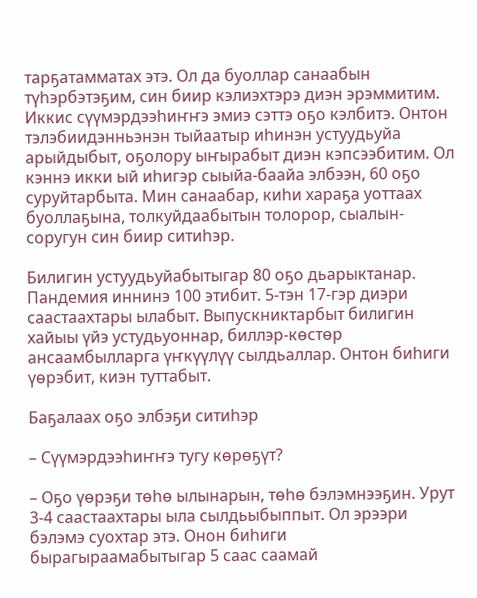тарҕатамматах этэ. Ол да буоллар санаабын түһэрбэтэҕим, син биир кэлиэхтэрэ диэн эрэммитим. Иккис сүүмэрдээһиҥҥэ эмиэ сэттэ оҕо кэлбитэ. Онтон тэлэбиидэнньэнэн тыйаатыр иһинэн устуудьуйа арыйдыбыт, оҕолору ыҥырабыт диэн кэпсээбитим. Ол кэннэ икки ый иһигэр сыыйа-баайа элбээн, 60 оҕо суруйтарбыта. Мин санаабар, киһи хараҕа уоттаах буоллаҕына, толкуйдаабытын толорор, сыалын-соругун син биир ситиһэр.

Билигин устуудьуйабытыгар 80 оҕо дьарыктанар. Пандемия иннинэ 100 этибит. 5-тэн 17-гэр диэри саастаахтары ылабыт. Выпускниктарбыт билигин хайыы үйэ устудьуоннар, биллэр-көстөр ансаамбылларга үҥкүүлүү сылдьаллар. Онтон биһиги үөрэбит, киэн туттабыт.

Баҕалаах оҕо элбэҕи ситиһэр

– Сүүмэрдээһиҥҥэ тугу көрөҕүт?

– Оҕо үөрэҕи төһө ылынарын, төһө бэлэмнээҕин. Урут 3-4 саастаахтары ыла сылдьыбыппыт. Ол эрээри бэлэмэ суохтар этэ. Онон биһиги бырагыраамабытыгар 5 саас саамай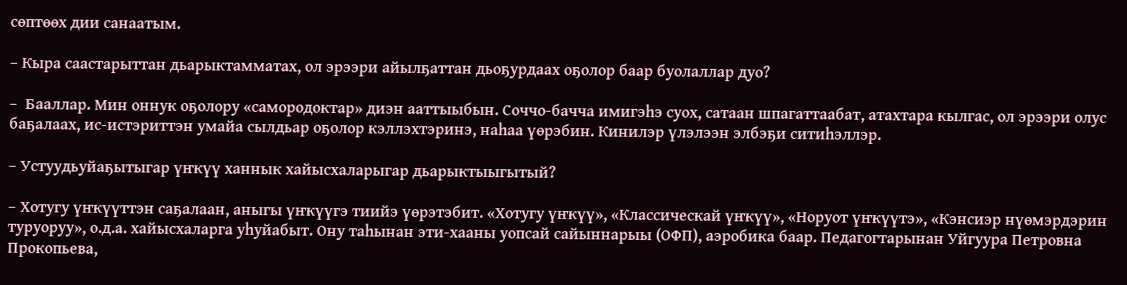сөптөөх дии санаатым.

– Кыра саастарыттан дьарыктамматах, ол эрээри айылҕаттан дьоҕурдаах оҕолор баар буолаллар дуо?

–  Бааллар. Мин оннук оҕолору «самородоктар» диэн ааттыыбын. Соччо-бачча имигэһэ суох, сатаан шпагаттаабат, атахтара кылгас, ол эрээри олус баҕалаах, ис-истэриттэн умайа сылдьар оҕолор кэллэхтэринэ, наһаа үөрэбин. Кинилэр үлэлээн элбэҕи ситиһэллэр.

– Устуудьуйаҕытыгар үҥкүү ханнык хайысхаларыгар дьарыктыыгытый?

– Хотугу үҥкүүттэн саҕалаан, аныгы үҥкүүгэ тиийэ үөрэтэбит. «Хотугу үҥкүү», «Классическай үҥкүү», «Норуот үҥкүүтэ», «Кэнсиэр нүөмэрдэрин туруоруу», о.д.а. хайысхаларга уһуйабыт. Ону таһынан эти-хааны уопсай сайыннарыы (ОФП), аэробика баар. Педагогтарынан Уйгуура Петровна Прокопьева,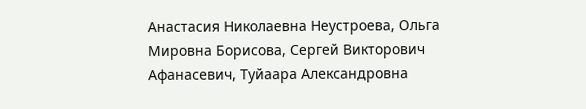Анастасия Николаевна Неустроева, Ольга Мировна Борисова, Сергей Викторович Афанасевич, Туйаара Александровна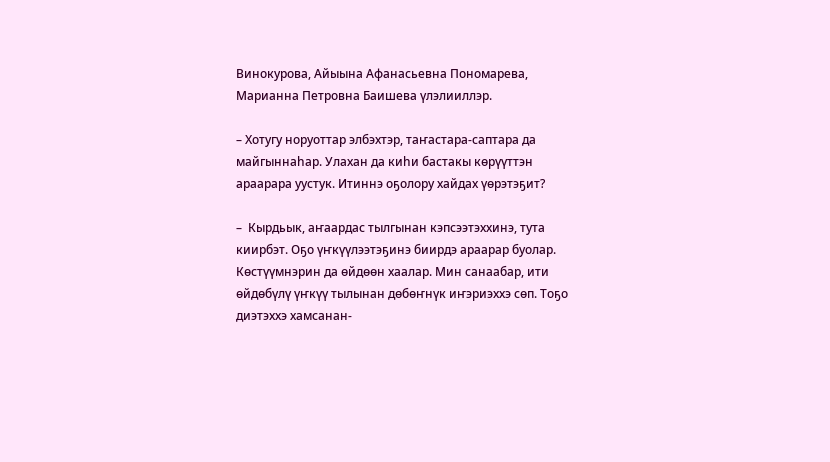Винокурова, Айыына Афанасьевна Пономарева, Марианна Петровна Баишева үлэлииллэр.

– Хотугу норуоттар элбэхтэр, таҥастара-саптара да майгыннаһар. Улахан да киһи бастакы көрүүттэн араарара уустук. Итиннэ оҕолору хайдах үөрэтэҕит?

–  Кырдьык, аҥаардас тылгынан кэпсээтэххинэ, тута киирбэт. Оҕо үҥкүүлээтэҕинэ биирдэ араарар буолар. Көстүүмнэрин да өйдөөн хаалар. Мин санаабар, ити өйдөбүлү үҥкүү тылынан дөбөҥнүк иҥэриэххэ сөп. Тоҕо диэтэххэ хамсанан-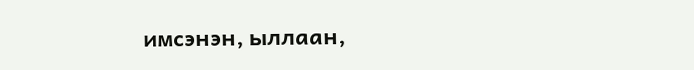имсэнэн, ыллаан,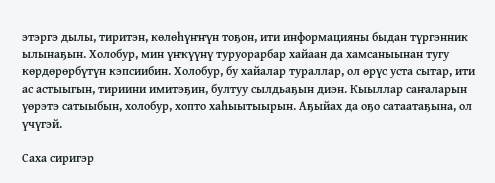этэргэ дылы, тиритэн, көлөһүҥҥүн тоҕон, ити информацияны быдан түргэнник ылынаҕын. Холобур, мин үҥкүүнү туруорарбар хайаан да хамсаныынан тугу көрдөрөрбүтүн кэпсиибин. Холобур, бу хайалар тураллар, ол өрүс уста сытар, ити ас астыыгын, тириини имитэҕин, бултуу сылдьаҕын диэн. Кыыллар саҥаларын үөрэтэ сатыыбын, холобур, хопто хаһыытыырын. Аҕыйах да оҕо сатаатаҕына, ол үчүгэй.

Саха сиригэр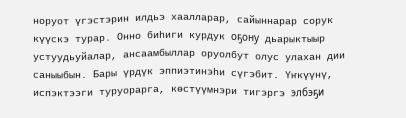норуот үгэстэрин илдьэ хаалларар, сайыннарар сорук күүскэ турар. Онно биһиги курдук оҕону дьарыктыыр устуудьуйалар, ансаамбыллар оруолбут олус улахан дии саныыбын. Бары үрдүк эппиэтинэһи сүгэбит. Үҥкүүнү, испэктээги туруорарга, көстүүмнэри тигэргэ элбэҕи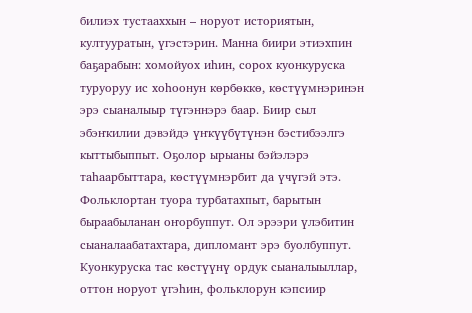билиэх тустааххын – норуот историятын, култууратын, үгэстэрин. Манна биири этиэхпин баҕарабын: хомойуох иһин, сорох куонкуруска туруоруу ис хоһоонун көрбөккө, көстүүмнэринэн эрэ сыаналыыр түгэннэрэ баар. Биир сыл эбэҥкилии дэвэйдэ үҥкүүбүтүнэн бэстибээлгэ кыттыбыппыт. Оҕолор ырыаны бэйэлэрэ таһаарбыттара, көстүүмнэрбит да үчүгэй этэ. Фольклортан туора турбатахпыт, барытын быраабыланан оҥорбуппут. Ол эрээри үлэбитин сыаналаабатахтара, дипломант эрэ буолбуппут. Куонкуруска тас көстүүнү ордук сыаналыыллар, оттон норуот үгэһин, фольклорун кэпсиир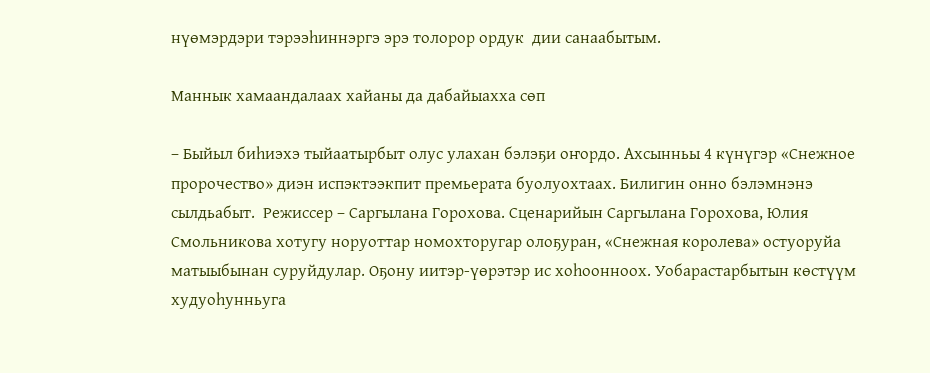нүөмэрдэри тэрээһиннэргэ эрэ толорор ордук  дии санаабытым.

Маннык хамаандалаах хайаны да дабайыахха сөп

– Быйыл биһиэхэ тыйаатырбыт олус улахан бэлэҕи оҥордо. Ахсынньы 4 күнүгэр «Снежное пророчество» диэн испэктээкпит премьерата буолуохтаах. Билигин онно бэлэмнэнэ сылдьабыт.  Режиссер – Саргылана Горохова. Сценарийын Саргылана Горохова, Юлия Смольникова хотугу норуоттар номохторугар олоҕуран, «Снежная королева» остуоруйа матыыбынан суруйдулар. Оҕону иитэр-үөрэтэр ис хоһоонноох. Уобарастарбытын көстүүм худуоһунньуга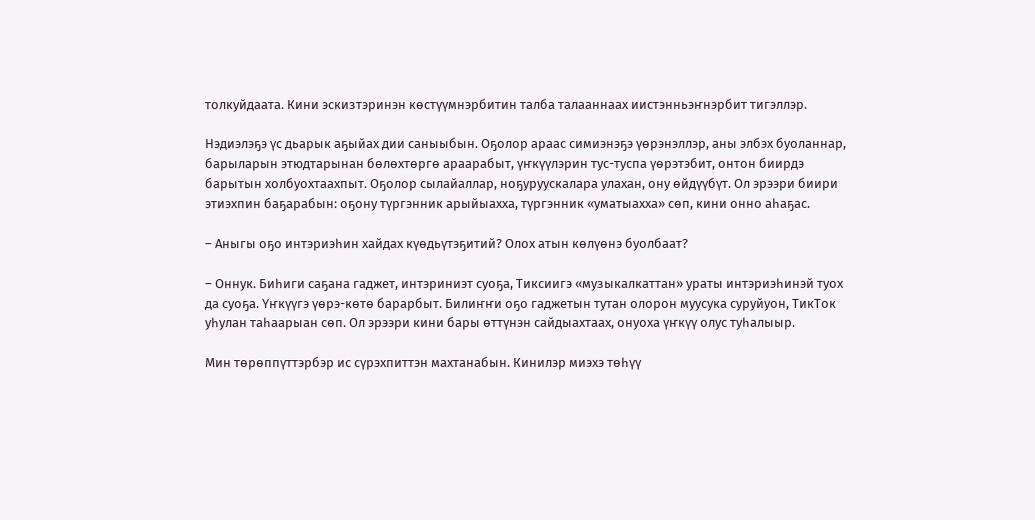толкуйдаата. Кини эскизтэринэн көстүүмнэрбитин талба талааннаах иистэнньэҥнэрбит тигэллэр.

Нэдиэлэҕэ үс дьарык аҕыйах дии саныыбын. Оҕолор араас симиэнэҕэ үөрэнэллэр, аны элбэх буоланнар, барыларын этюдтарынан бөлөхтөргө араарабыт, үҥкүүлэрин тус-туспа үөрэтэбит, онтон биирдэ барытын холбуохтаахпыт. Оҕолор сылайаллар, ноҕуруускалара улахан, ону өйдүүбүт. Ол эрээри биири этиэхпин баҕарабын: оҕону түргэнник арыйыахха, түргэнник «уматыахха» сөп, кини онно аһаҕас.

– Аныгы оҕо интэриэһин хайдах күөдьүтэҕитий? Олох атын көлүөнэ буолбаат?

– Оннук. Биһиги саҕана гаджет, интэриниэт суоҕа, Тиксиигэ «музыкалкаттан» ураты интэриэһинэй туох да суоҕа. Үҥкүүгэ үөрэ-көтө барарбыт. Билиҥҥи оҕо гаджетын тутан олорон муусука суруйуон, ТикТок уһулан таһаарыан сөп. Ол эрээри кини бары өттүнэн сайдыахтаах, онуоха үҥкүү олус туһалыыр.

Мин төрөппүттэрбэр ис сүрэхпиттэн махтанабын. Кинилэр миэхэ төһүү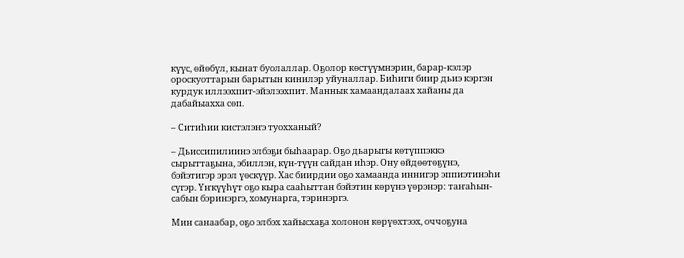күүс, өйөбүл, кынат буолаллар. Оҕолор көстүүмнэрин, барар-кэлэр ороскуоттарын барытын кинилэр уйуналлар. Биһиги биир дьиэ кэргэн курдук иллээхпит-эйэлээхпит. Маннык хамаандалаах хайаны да дабайыахха сөп.

– Ситиһии кистэлэҥэ туохханый?

– Дьиссипилиинэ элбэҕи быһаарар. Оҕо дьарыгы көтүппэккэ сырыттаҕына, эбиллэн, күн-түүн сайдан иһэр. Ону өйдөөтөҕүнэ, бэйэтигэр эрэл үөскүүр. Хас биирдии оҕо хамаанда иннигэр эппиэтинэһи сүгэр. Үҥкүүһүт оҕо кыра сааһыттан бэйэтин көрүнэ үөрэнэр: таҥаһын-сабын бэринэргэ, хомунарга, тэринэргэ.

Мин санаабар, оҕо элбэх хайысхаҕа холонон көрүөхтээх, оччоҕуна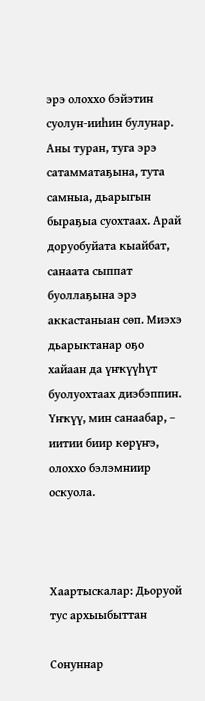эрэ олоххо бэйэтин суолун-ииһин булунар. Аны туран, туга эрэ сатамматаҕына, тута самныа, дьарыгын быраҕыа суохтаах. Арай доруобуйата кыайбат, санаата сыппат буоллаҕына эрэ аккастаныан сөп. Миэхэ дьарыктанар оҕо хайаан да үҥкүүһүт буолуохтаах диэбэппин. Үҥкүү, мин санаабар, – иитии биир көрүҥэ, олоххо бэлэмниир оскуола.



Хаартыскалар: Дьоруой тус архыыбыттан

Сонуннар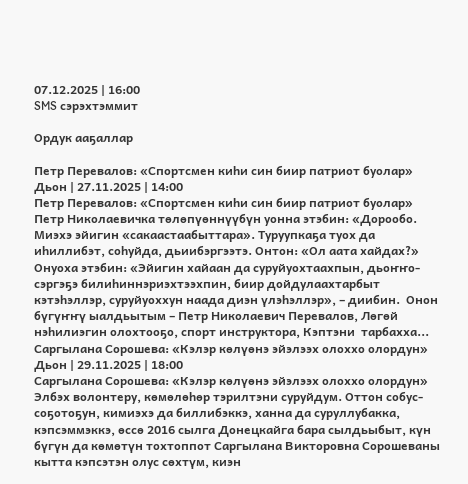07.12.2025 | 16:00
SMS сэрэхтэммит

Ордук ааҕаллар

Петр Перевалов: «Спортсмен киһи син биир патриот буолар»
Дьон | 27.11.2025 | 14:00
Петр Перевалов: «Спортсмен киһи син биир патриот буолар»
Петр Николаевичка төлөпүөннүүбүн уонна этэбин: «Дорообо. Миэхэ эйигин «сакаастаабыттара». Туруупкаҕа туох да иһиллибэт, соһуйда, дьиибэргээтэ. Онтон: «Ол аата хайдах?» Онуоха этэбин: «Эйигин хайаан да суруйуохтаахпын, дьоҥҥо-сэргэҕэ билиһиннэриэхтээхпин, биир дойдулаахтарбыт кэтэһэллэр, суруйуоххун наада диэн үлэһэллэр», – диибин.  Онон бүгүҥҥү ыалдьытым – Петр Николаевич Перевалов, Лөгөй нэһилиэгин олохтооҕо, спорт инструктора, Кэптэни  тарбахха...
Саргылана Сорошева: «Кэлэр көлүөнэ эйэлээх олоххо олордун»
Дьон | 29.11.2025 | 18:00
Саргылана Сорошева: «Кэлэр көлүөнэ эйэлээх олоххо олордун»
Элбэх волонтеру, көмөлөһөр тэрилтэни суруйдум. Оттон собус-соҕотоҕун, кимиэхэ да биллибэккэ, ханна да суруллубакка,  кэпсэммэккэ, өссө 2016 сылга Донецкайга бара сылдьыбыт, күн бүгүн да көмөтүн тохтоппот Саргылана Викторовна Сорошеваны кытта кэпсэтэн олус сөхтүм, киэн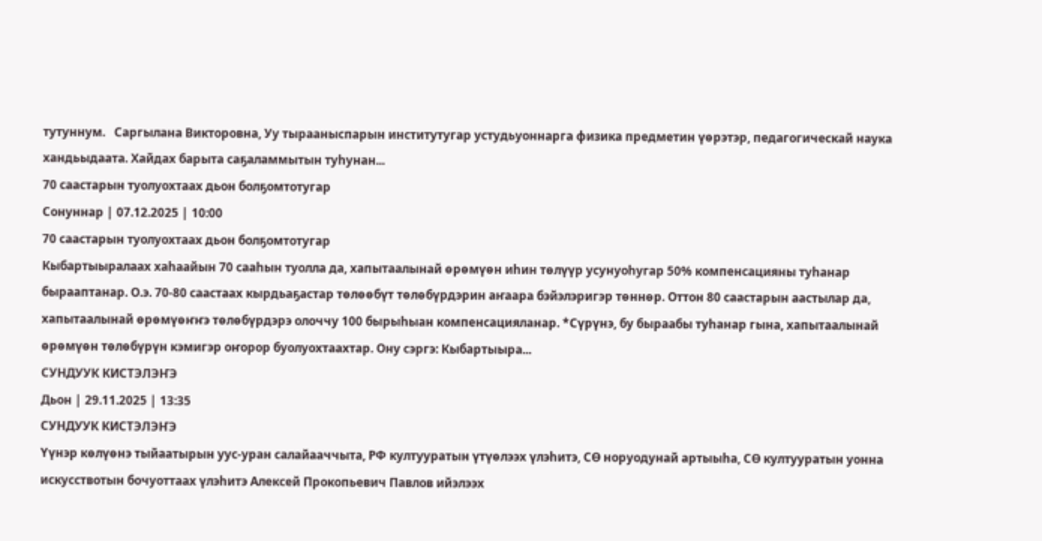тутуннум.   Саргылана Викторовна, Уу тырааныспарын институтугар устудьуоннарга физика предметин үөрэтэр, педагогическай наука хандьыдаата. Хайдах барыта саҕаламмытын туһунан...
70 саастарын туолуохтаах дьон болҕомтотугар
Сонуннар | 07.12.2025 | 10:00
70 саастарын туолуохтаах дьон болҕомтотугар
Кыбартыыралаах хаһаайын 70 сааһын туолла да, хапытаалынай өрөмүөн иһин төлүүр усунуоһугар 50% компенсацияны туһанар бырааптанар. О.э. 70-80 саастаах кырдьаҕастар төлөөбүт төлөбүрдэрин аҥаара бэйэлэригэр төннөр. Оттон 80 саастарын аастылар да, хапытаалынай өрөмүөҥҥэ төлөбүрдэрэ олоччу 100 бырыһыан компенсацияланар. *Сүрүнэ, бу быраабы туһанар гына, хапытаалынай өрөмүөн төлөбүрүн кэмигэр оҥорор буолуохтаахтар. Ону сэргэ: Кыбартыыра...
СУНДУУК КИСТЭЛЭҤЭ
Дьон | 29.11.2025 | 13:35
СУНДУУК КИСТЭЛЭҤЭ
Үүнэр көлүөнэ тыйаатырын уус-уран салайааччыта, РФ култууратын үтүөлээх үлэһитэ, СӨ норуодунай артыыһа, СӨ култууратын уонна искусствотын бочуоттаах үлэһитэ Алексей Прокопьевич Павлов ийэлээх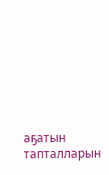аҕатын тапталларын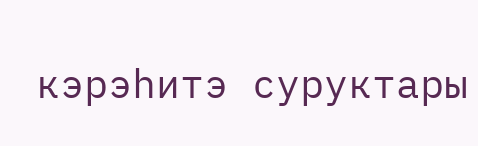кэрэһитэ суруктары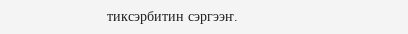тиксэрбитин сэргээҥ.